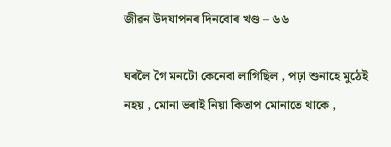জীৱন উদযাপনৰ দিনবোৰ খণ্ড – ৬৬

ঘৰলৈ গৈ মনটো কেনেবা লাগিছিল , পঢ়া শুনাহে মুঠেই নহয় , মোনা ভৰাই নিয়া কিতাপ মোনাতে থাকে ,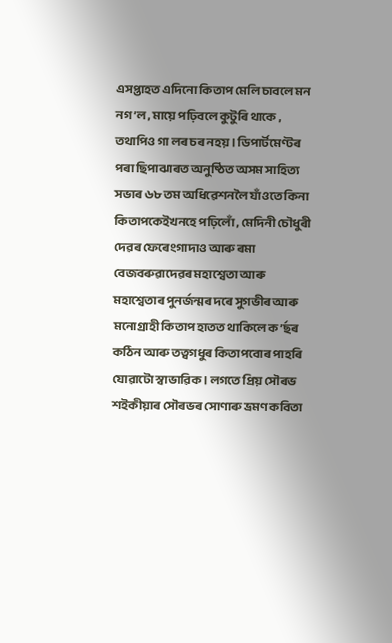এসপ্তাহত এদিনো কিতাপ মেলি চাবলে মন নগ’ল , মায়ে পঢ়িবলে কুটুৰি থাকে , তথাপিও গা লৰ চৰ নহয় । ডিপাৰ্টমেণ্টৰ পৰা ছিপাঝাৰত অনুষ্ঠিত অসম সাহিত্য সভাৰ ৬৮ তম অধিৱেশনলৈ যাঁওতে কিনা কিতাপকেইখনহে পঢ়িলোঁ , মেদিনী চৌধুৰী দেৱৰ ফেৰেংগাদাও আৰু ৰমা বেজবৰুৱাদেৱৰ মহাশ্বেতা আৰু মহাশ্বেতাৰ পুনৰ্জন্মৰ দৰে সুগভীৰ আৰু মনোগ্ৰাহী কিতাপ হাতত থাকিলে ক’ৰ্ছৰ কঠিন আৰু তত্বগধুৰ কিতাপবোৰ পাহৰি যোৱাটো স্বাভাৱিক । লগতে প্ৰিয় সৌৰভ শইকীয়াৰ সৌৰভৰ সোণাৰু ভ্ৰমণ কবিতা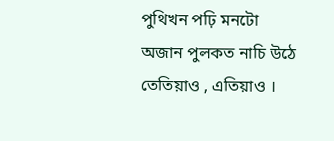পুথিখন পঢ়ি মনটো অজান পুলকত নাচি উঠে তেতিয়াও , এতিয়াও ।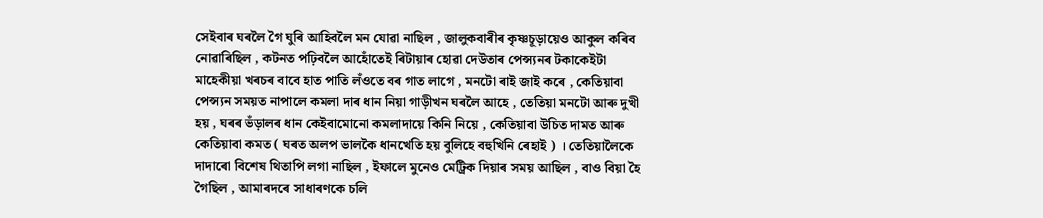সেইবাৰ ঘৰলৈ গৈ ঘুৰি আহিবলৈ মন যোৱা নাছিল , জালুকবাৰীৰ কৃষ্ণচূড়ায়েও আকুল কৰিব নোৱাৰিছিল , কটনত পঢ়িবলৈ আহোঁতেই ৰিটায়াৰ হোৱা দেউতাৰ পেন্স্যনৰ টকাকেইটা মাহেকীয়া খৰচৰ বাবে হাত পাতি লঁওতে বৰ গাত লাগে , মনটো ৰাই জাই কৰে , কেতিয়াবা পেন্স্যন সময়ত নাপালে কমলা দাৰ ধান নিয়া গাড়ীখন ঘৰলৈ আহে , তেতিয়া মনটো আৰু দুখী হয় , ঘৰৰ ভঁড়ালৰ ধান কেইবামোনো কমলাদায়ে কিনি নিয়ে , কেতিয়াবা উচিত দামত আৰু কেতিয়াবা কমত ( ঘৰত অলপ ভালকৈ ধানখেতি হয় বুলিহে বহুখিনি ৰেহাই ) । তেতিয়ালৈকে দাদাৰো বিশেষ থিতাপি লগা নাছিল , ইফালে মুনেও মেট্ৰিক দিয়াৰ সময় আছিল , বাও বিয়া হৈ গৈছিল , আমাৰদৰে সাধাৰণকে চলি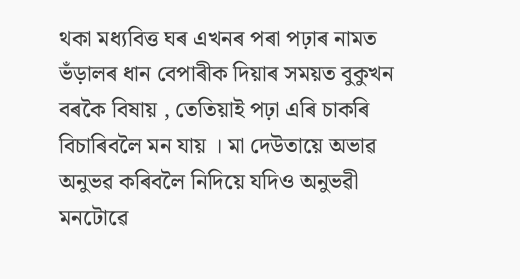থকা মধ্যবিত্ত ঘৰ এখনৰ পৰা পঢ়াৰ নামত ভঁড়ালৰ ধান বেপাৰীক দিয়াৰ সময়ত বুকুখন বৰকৈ বিষায় , তেতিয়াই পঢ়া এৰি চাকৰি বিচাৰিবলৈ মন যায় । মা দেউতায়ে অভাৱ অনুভৱ কৰিবলৈ নিদিয়ে যদিও অনুভৱী মনটোৱে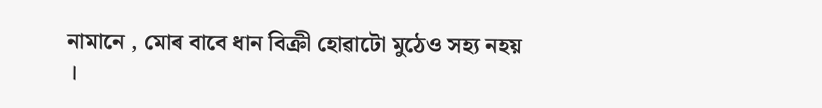নামানে , মোৰ বাবে ধান বিক্ৰী হোৱাটো মুঠেও সহ্য নহয় ।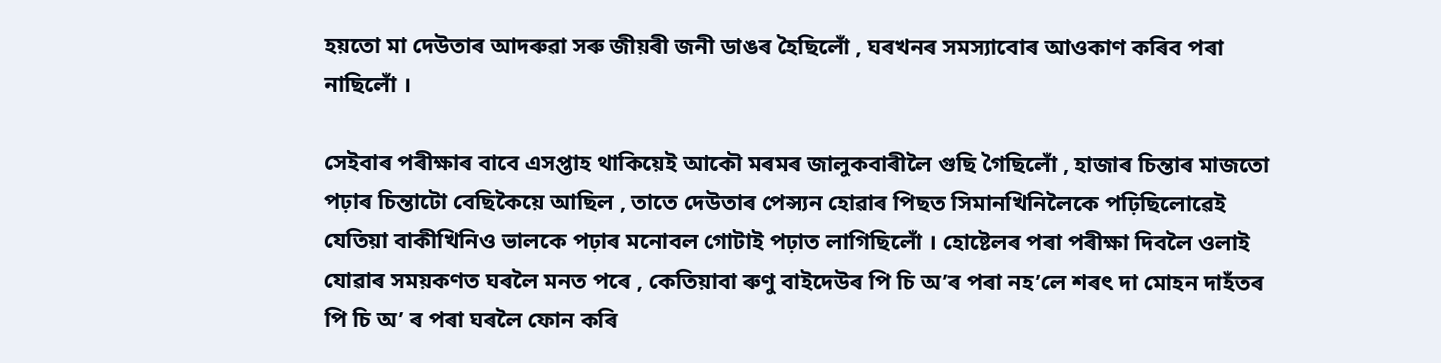হয়তো মা দেউতাৰ আদৰুৱা সৰু জীয়ৰী জনী ডাঙৰ হৈছিলোঁ , ঘৰখনৰ সমস্যাবোৰ আওকাণ কৰিব পৰা নাছিলোঁ ।

সেইবাৰ পৰীক্ষাৰ বাবে এসপ্তাহ থাকিয়েই আকৌ মৰমৰ জালুকবাৰীলৈ গুছি গৈছিলোঁ , হাজাৰ চিন্তাৰ মাজতো পঢ়াৰ চিন্তাটো বেছিকৈয়ে আছিল , তাতে দেউতাৰ পেন্স্যন হোৱাৰ পিছত সিমানখিনিলৈকে পঢ়িছিলোৱেই যেতিয়া বাকীখিনিও ভালকে পঢ়াৰ মনোবল গোটাই পঢ়াত লাগিছিলোঁ । হোষ্টেলৰ পৰা পৰীক্ষা দিবলৈ ওলাই যোৱাৰ সময়কণত ঘৰলৈ মনত পৰে , কেতিয়াবা ৰুণু বাইদেউৰ পি চি অ’ৰ পৰা নহ’লে শৰৎ দা মোহন দাহঁতৰ পি চি অ’ ৰ পৰা ঘৰলৈ ফোন কৰি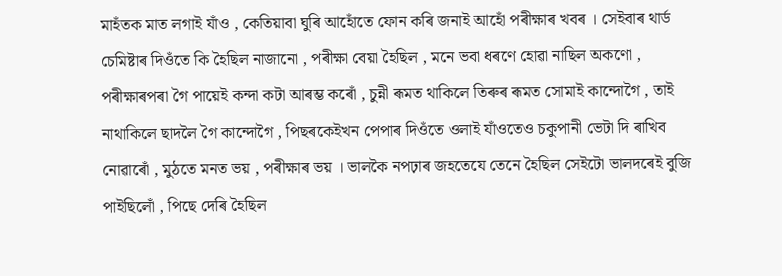মাহঁতক মাত লগাই যাঁও , কেতিয়াবা ঘুৰি আহোঁতে ফোন কৰি জনাই আহোঁ পৰীক্ষাৰ খবৰ । সেইবাৰ থাৰ্ড চেমিষ্টাৰ দিওঁতে কি হৈছিল নাজানো , পৰীক্ষা বেয়া হৈছিল , মনে ভবা ধৰণে হোৱা নাছিল অকণো , পৰীক্ষাৰপৰা গৈ পায়েই কন্দা কটা আৰম্ভ কৰোঁ , চুন্নী ৰূমত থাকিলে তিৰুৰ ৰূমত সোমাই কান্দোগৈ , তাই নাথাকিলে ছাদলৈ গৈ কান্দোগৈ , পিছৰকেইখন পেপাৰ দিওঁতে ওলাই যাঁওতেও চকুপানী ভেটা দি ৰাখিব নোৱাৰোঁ , মুঠতে মনত ভয় , পৰীক্ষাৰ ভয় । ভালকৈ নপঢ়াৰ জহতেযে তেনে হৈছিল সেইটো ভালদৰেই বুজি পাইছিলোঁ , পিছে দেৰি হৈছিল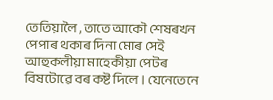তেতিয়ালৈ , তাতে আকৌ শেষৰখন পেপাৰ থকাৰ দিনা মোৰ সেই আহুকলীয়া মাহেকীয়া পেটৰ বিষটোৱে বৰ কষ্ট দিলে । যেনেতেনে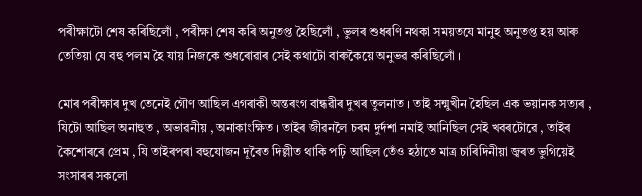পৰীক্ষাটো শেষ কৰিছিলোঁ , পৰীক্ষা শেষ কৰি অনুতপ্ত হৈছিলোঁ , ভুলৰ শুধৰণি নথকা সময়তযে মানুহ অনুতপ্ত হয় আৰু তেতিয়া যে বহু পলম হৈ যায় নিজকে শুধৰোৱাৰ সেই কথাটো বাৰুকৈয়ে অনুভৱ কৰিছিলোঁ ।

মোৰ পৰীক্ষাৰ দুখ তেনেই গৌণ আছিল এগৰাকী অন্তৰংগ বান্ধৱীৰ দুখৰ তুলনাত । তাই সন্মুখীন হৈছিল এক ভয়ানক সত্যৰ , যিটো আছিল অনাহুত , অভাৱনীয় , অনাকাংক্ষিত । তাইৰ জীৱনলৈ চৰম দুৰ্দশা নমাই আনিছিল সেই খবৰটোৱে , তাইৰ কৈশোৰৰে প্ৰেম , যি তাইৰপৰা বহুযোজন দূৰৈত দিল্লীত থাকি পঢ়ি আছিল তেঁও হঠাতে মাত্ৰ চাৰিদিনীয়া জ্বৰত ভুগিয়েই সংসাৰৰ সকলো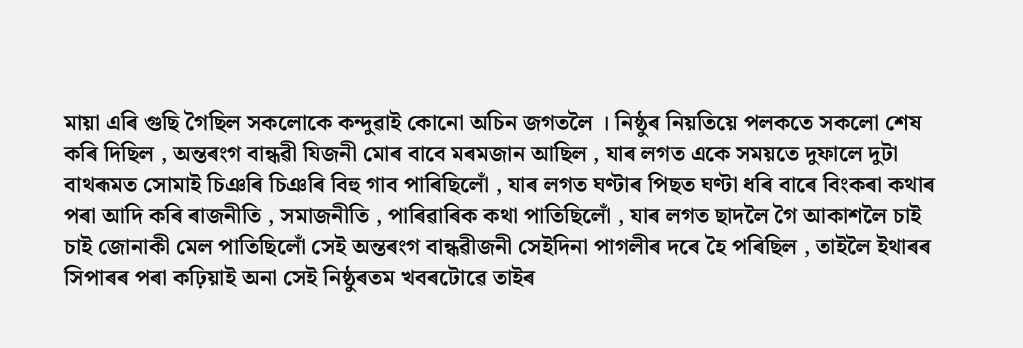মায়া এৰি গুছি গৈছিল সকলোকে কন্দুৱাই কোনো অচিন জগতলৈ । নিষ্ঠুৰ নিয়তিয়ে পলকতে সকলো শেষ কৰি দিছিল , অন্তৰংগ বান্ধৱী যিজনী মোৰ বাবে মৰমজান আছিল , যাৰ লগত একে সময়তে দুফালে দুটা বাথৰূমত সোমাই চিঞৰি চিঞৰি বিহু গাব পাৰিছিলোঁ , যাৰ লগত ঘণ্টাৰ পিছত ঘণ্টা ধৰি বাৰে বিংকৰা কথাৰ পৰা আদি কৰি ৰাজনীতি , সমাজনীতি , পাৰিৱাৰিক কথা পাতিছিলোঁ , যাৰ লগত ছাদলৈ গৈ আকাশলৈ চাই চাই জোনাকী মেল পাতিছিলোঁ সেই অন্তৰংগ বান্ধৱীজনী সেইদিনা পাগলীৰ দৰে হৈ পৰিছিল , তাইলৈ ইথাৰৰ সিপাৰৰ পৰা কঢ়িয়াই অনা সেই নিষ্ঠুৰতম খবৰটোৱে তাইৰ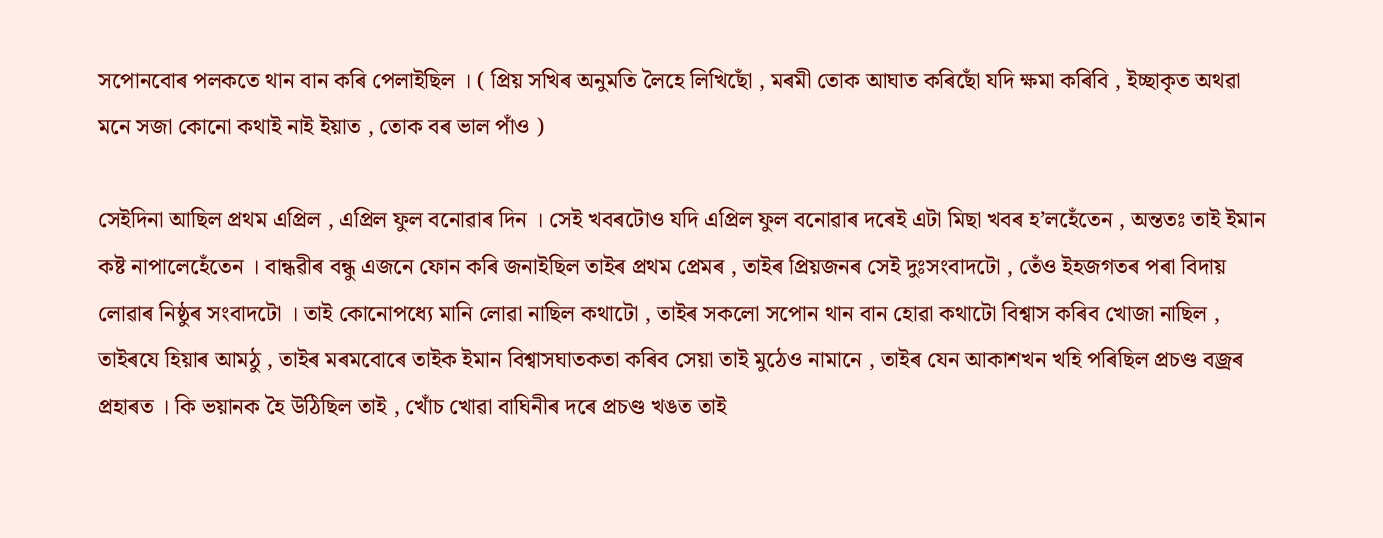সপোনবোৰ পলকতে থান বান কৰি পেলাইছিল । ( প্ৰিয় সখিৰ অনুমতি লৈহে লিখিছোঁ , মৰমী তোক আঘাত কৰিছোঁ যদি ক্ষমা কৰিবি , ইচ্ছাকৃত অথৱা মনে সজা কোনো কথাই নাই ইয়াত , তোক বৰ ভাল পাঁও )

সেইদিনা আছিল প্ৰথম এপ্ৰিল , এপ্ৰিল ফুল বনোৱাৰ দিন । সেই খবৰটোও যদি এপ্ৰিল ফুল বনোৱাৰ দৰেই এটা মিছা খবৰ হ’লহেঁতেন , অন্ততঃ তাই ইমান কষ্ট নাপালেহেঁতেন । বান্ধৱীৰ বন্ধু এজনে ফোন কৰি জনাইছিল তাইৰ প্ৰথম প্ৰেমৰ , তাইৰ প্ৰিয়জনৰ সেই দুঃসংবাদটো , তেঁও ইহজগতৰ পৰা বিদায় লোৱাৰ নিষ্ঠুৰ সংবাদটো । তাই কোনোপধ্যে মানি লোৱা নাছিল কথাটো , তাইৰ সকলো সপোন থান বান হোৱা কথাটো বিশ্বাস কৰিব খোজা নাছিল , তাইৰযে হিয়াৰ আমঠু , তাইৰ মৰমবোৰে তাইক ইমান বিশ্বাসঘাতকতা কৰিব সেয়া তাই মুঠেও নামানে , তাইৰ যেন আকাশখন খহি পৰিছিল প্ৰচণ্ড বজ্ৰৰ প্ৰহাৰত । কি ভয়ানক হৈ উঠিছিল তাই , খোঁচ খোৱা বাঘিনীৰ দৰে প্ৰচণ্ড খঙত তাই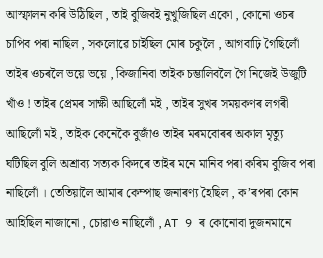আস্ফালন কৰি উঠিছিল , তাই বুজিবই নুখুজিছিল একো , কোনো ওচৰ চাপিব পৰা নাছিল , সকলোৱে চাইছিল মোৰ চকুলৈ , আগবাঢ়ি গৈছিলোঁ তাইৰ ওচৰলৈ ভয়ে ভয়ে , কিজানিবা তাইক চম্ভালিবলৈ গৈ নিজেই উজুটি খাঁও ! তাইৰ প্ৰেমৰ সাক্ষী আছিলোঁ মই , তাইৰ সুখৰ সময়কণৰ লগৰী আছিলোঁ মই , তাইক কেনেকৈ বুজাঁও তাইৰ মৰমবোৰৰ অকাল মৃত্যু ঘটিছিল বুলি অশ্ৰাব্য সত্যক কিদৰে তাইৰ মনে মানিব পৰা কৰিম বুজিব পৰা নাছিলোঁ । তেতিয়ালৈ আমাৰ কেম্পাছ জনাৰণ্য হৈছিল , ক’ৰপৰা কোন আহিছিল নাজানো , চোৱাও নাছিলোঁ , AT 9 ৰ কোনোবা দুজনমানে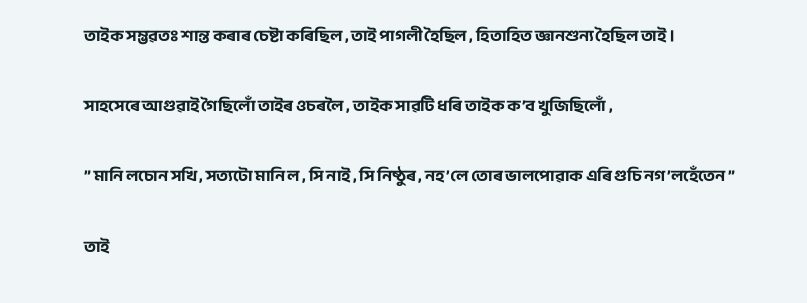তাইক সম্ভৱতঃ শান্ত কৰাৰ চেষ্টা কৰিছিল , তাই পাগলী হৈছিল , হিতাহিত জ্ঞানশুন্য হৈছিল তাই ।

সাহসেৰে আগুৱাই গৈছিলোঁ তাইৰ ওচৰলৈ , তাইক সাৱটি ধৰি তাইক ক’ব খুজিছিলোঁ ,

” মানি লচোন সখি , সত্যটো মানি ল , সি নাই , সি নিষ্ঠুৰ , নহ’লে তোৰ ভালপোৱাক এৰি গুচি নগ’লহেঁতেন ”

তাই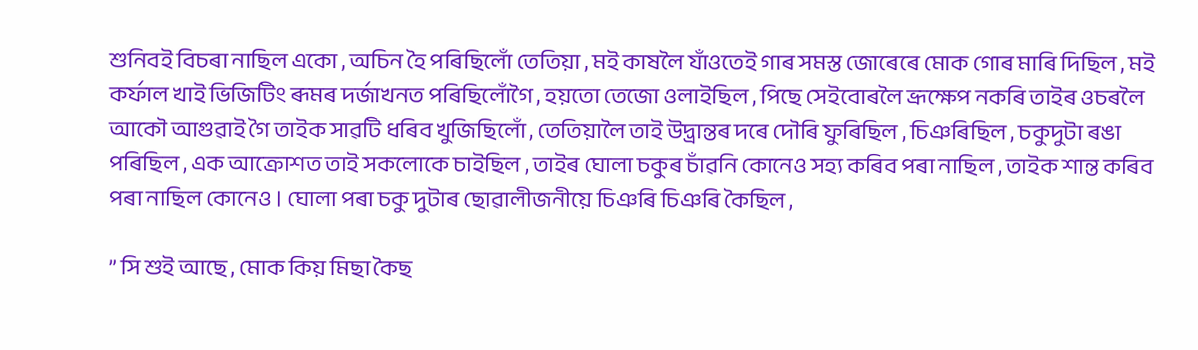শুনিবই বিচৰা নাছিল একো , অচিন হৈ পৰিছিলোঁ তেতিয়া , মই কাষলৈ যাঁওতেই গাৰ সমস্ত জোৰেৰে মোক গোৰ মাৰি দিছিল , মই কৰ্ফাল খাই ভিজিটিং ৰূমৰ দৰ্জাখনত পৰিছিলোঁগৈ , হয়তো তেজো ওলাইছিল , পিছে সেইবোৰলৈ ভ্ৰূক্ষেপ নকৰি তাইৰ ওচৰলৈ আকৌ আগুৱাই গৈ তাইক সাৱটি ধৰিব খুজিছিলোঁ , তেতিয়ালৈ তাই উদ্ভ্ৰান্তৰ দৰে দৌৰি ফুৰিছিল , চিঞৰিছিল , চকুদুটা ৰঙা পৰিছিল , এক আক্ৰোশত তাই সকলোকে চাইছিল , তাইৰ ঘোলা চকুৰ চাঁৱনি কোনেও সহ্য কৰিব পৰা নাছিল , তাইক শান্ত কৰিব পৰা নাছিল কোনেও । ঘোলা পৰা চকু দুটাৰ ছোৱালীজনীয়ে চিঞৰি চিঞৰি কৈছিল ,

” সি শুই আছে , মোক কিয় মিছা কৈছ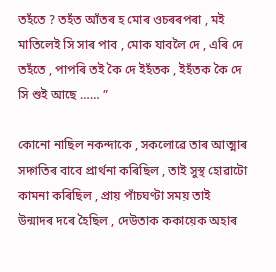তহঁতে ? তহঁত আঁতৰ হ মোৰ ওচৰৰপৰা , মই মাতিলেই সি সাৰ পাব , মোক যাবলৈ দে , এৰি দে তহঁতে , পাপৰি তই কৈ দে ইহঁতক , ইহঁতক কৈ দে সি শুই আছে …… ”

কোনো নাছিল নকন্দাকে , সকলোৱে তাৰ আত্মাৰ সদ্গতিৰ বাবে প্ৰাৰ্থনা কৰিছিল , তাই সুস্থ হোৱাটো কামনা কৰিছিল , প্ৰায় পাঁচঘণ্টা সময় তাই উন্মাদৰ দৰে হৈছিল , দেউতাক ককায়েক অহাৰ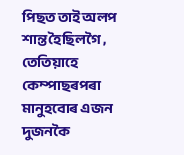পিছত তাই অলপ শান্ত হৈছিলগৈ , তেতিয়াহে কেম্পাছৰপৰা মানুহবোৰ এজন দুজনকৈ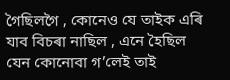গৈছিলগৈ , কোনেও যে তাইক এৰি যাব বিচৰা নাছিল , এনে হৈছিল যেন কোনোবা গ’লেই তাই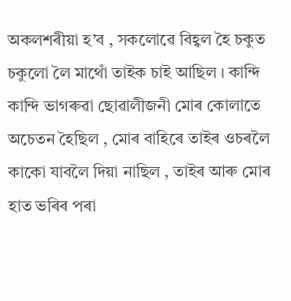অকলশৰীয়া হ’ব , সকলোৱে বিহ্বল হৈ চকুত চকুলো লৈ মাথোঁ তাইক চাই আছিল । কান্দি কান্দি ভাগৰুৱা ছোৱালীজনী মোৰ কোলাতে অচেতন হৈছিল , মোৰ বাহিৰে তাইৰ ওচৰলৈ কাকো যাবলৈ দিয়া নাছিল , তাইৰ আৰু মোৰ হাত ভৰিৰ পৰা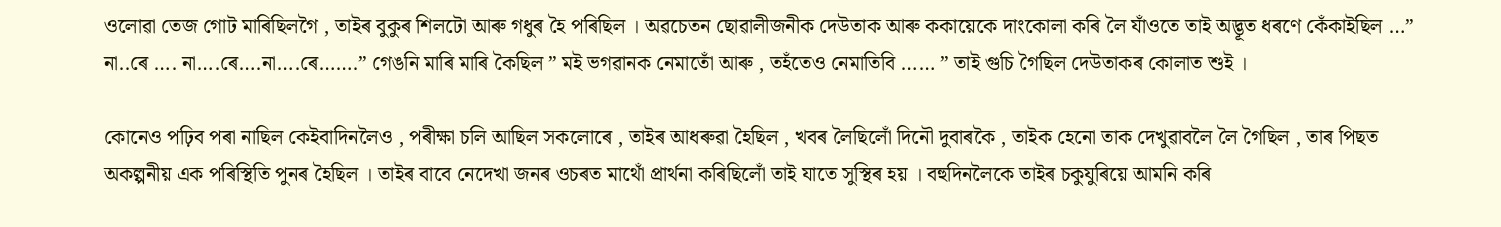ওলোৱা তেজ গোট মাৰিছিলগৈ , তাইৰ বুকুৰ শিলটো আৰু গধুৰ হৈ পৰিছিল । অৱচেতন ছোৱালীজনীক দেউতাক আৰু ককায়েকে দাংকোলা কৰি লৈ যাঁওতে তাই অদ্ভূত ধৰণে কেঁকাইছিল …” না..ৰে …. না….ৰে….না….ৰে…….” গেঙনি মাৰি মাৰি কৈছিল ” মই ভগৱানক নেমাতোঁ আৰু , তহঁতেও নেমাতিবি …… ” তাই গুচি গৈছিল দেউতাকৰ কোলাত শুই ।

কোনেও পঢ়িব পৰা নাছিল কেইবাদিনলৈও , পৰীক্ষা চলি আছিল সকলোৰে , তাইৰ আধৰুৱা হৈছিল , খবৰ লৈছিলোঁ দিনৌ দুবাৰকৈ , তাইক হেনো তাক দেখুৱাবলৈ লৈ গৈছিল , তাৰ পিছত অকল্পনীয় এক পৰিস্থিতি পুনৰ হৈছিল । তাইৰ বাবে নেদেখা জনৰ ওচৰত মাথোঁ প্ৰাৰ্থনা কৰিছিলোঁ তাই যাতে সুস্থিৰ হয় । বহুদিনলৈকে তাইৰ চকুযুৰিয়ে আমনি কৰি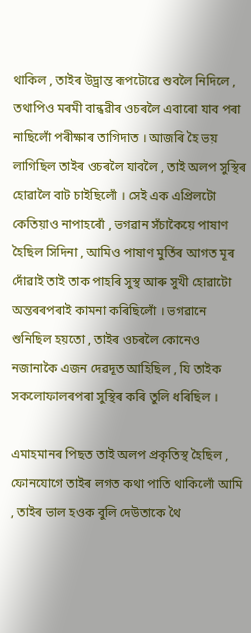থাকিল , তাইৰ উদ্ভ্ৰান্ত ৰূপটোৱে শুবলৈ নিদিলে , তথাপিও মৰমী বান্ধৱীৰ ওচৰলৈ এবাৰো যাব পৰা নাছিলোঁ পৰীক্ষাৰ তাগিদাত । আজৰি হৈ ভয় লাগিছিল তাইৰ ওচৰলৈ যাবলৈ , তাই অলপ সুস্থিৰ হোৱালৈ বাট চাইছিলোঁ । সেই এক এপ্ৰিলটো কেতিয়াও নাপাহৰোঁ , ভগৱান সঁচাকৈয়ে পাষাণ হৈছিল সিদিনা , আমিও পাষাণ মুৰ্তিৰ আগত মূৰ দোঁৱাই তাই তাক পাহৰি সুস্থ আৰু সুখী হোৱাটো অন্তৰৰপৰাই কামনা কৰিছিলোঁ । ভগৱানে শুনিছিল হয়তো , তাইৰ ওচৰলৈ কোনেও নজানাকৈ এজন দেৱদূত আহিছিল , যি তাইক সকলোফালৰপৰা সুস্থিৰ কৰি তুলি ধৰিছিল ।

এমাহমানৰ পিছত তাই অলপ প্ৰকৃতিস্থ হৈছিল , ফোনযোগে তাইৰ লগত কথা পাতি থাকিলোঁ আমি , তাইৰ ভাল হওক বুলি দেউতাকে থৈ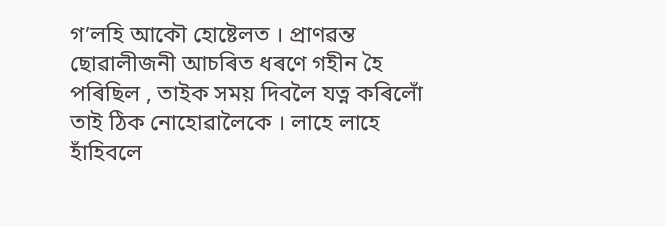গ’লহি আকৌ হোষ্টেলত । প্ৰাণৱন্ত ছোৱালীজনী আচৰিত ধৰণে গহীন হৈ পৰিছিল , তাইক সময় দিবলৈ যত্ন কৰিলোঁ তাই ঠিক নোহোৱালৈকে । লাহে লাহে হাঁহিবলে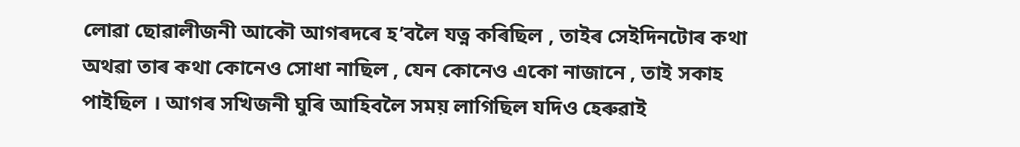লোৱা ছোৱালীজনী আকৌ আগৰদৰে হ’বলৈ যত্ন কৰিছিল , তাইৰ সেইদিনটোৰ কথা অথৱা তাৰ কথা কোনেও সোধা নাছিল , যেন কোনেও একো নাজানে , তাই সকাহ পাইছিল । আগৰ সখিজনী ঘুৰি আহিবলৈ সময় লাগিছিল যদিও হেৰুৱাই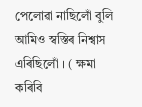পেলোৱা নাছিলোঁ বুলি আমিও স্বস্তিৰ নিশ্বাস এৰিছিলোঁ । ( ক্ষমা কৰিবি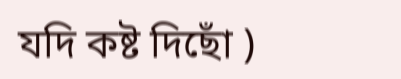যদি কষ্ট দিছোঁ )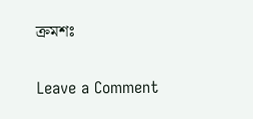ক্ৰমশঃ

Leave a Comment